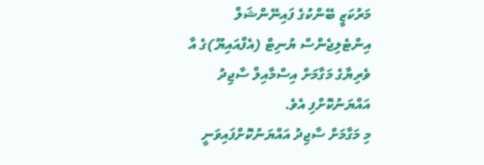މަރުކަޒީ ބޭންކުގެ ފައިނޭންޝަލް އިންޓެލިޖެންސް ޔުނިޓް (އެފްއައިޔޫ)ގެ އާ ވެރިޔާގެ މަގާމަށް އިސްމާއިލް ސާޖިދު އައްޔަނުކޮށްފި އެވެ.
މި މަގާމަށް ސާޖިދު އައްޔަނުކޮށްފައިވަނީ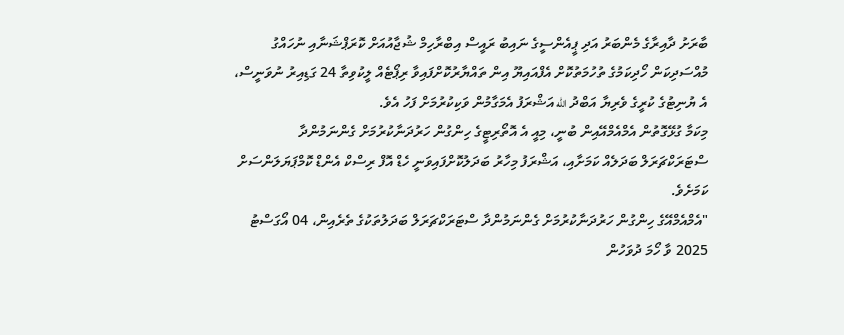ބާރަށު ދާއިރާގެ މެންބަރު އަދި ޕީއެންސީގެ ނައިބު ރައީސް އިބްރާހިމް ޝުޖާއުއަށް ކޮރަޕްޝަނާއި ނުހައްގު މުއްސަދިކަން ހޯދިކަމުގެ ތުހުމަތުކޮށް އެފްއައިޔޫ އިން ތައްޔާރުކޮށްފައިވާ ރިޕޯޓެއް ލީކުވިތާ 24 ގަޑިއިރު ނުވަނީސް، އެ ޔުނިޓުގެ ކުރީގެ ވެރިޔާ އަބްދު الله އަޝްރަފު އެމަގާމުން ވަކިކުރުމަށް ފަހު އެވެ.
މިކަމާ ގުޅޭގޮތުން އެމްއެމްއޭއިން ބުނީ، މިއީ އެ އޮތޯރިޓީގެ ހިންގުން ހަރުދަނާކުރުމަށް ގެންނަމުންދާ ސްޓަރަކްޗަރަލް ބަދަލެއް ކަމަށާއި، އަޝްރަފު މިހާރު ބަދަލުކޮށްފައިވަނީ ހެޑް އޮފް ރިސްކް އެންޑް ކޮމްޕަޔަލަންސަށް ކަމަށެވެ.
"އެމްއެމްއޭގެ ހިންގުން ހަރުދަނާކުރުމަށް ގެންނަމުންދާ ސްޓަރަކްޗަރަލް ބަދަލުތަކުގެ ތެރެއިން، 04 އޯގަސްޓު 2025 ވާ ހޯމަ ދުވަހުން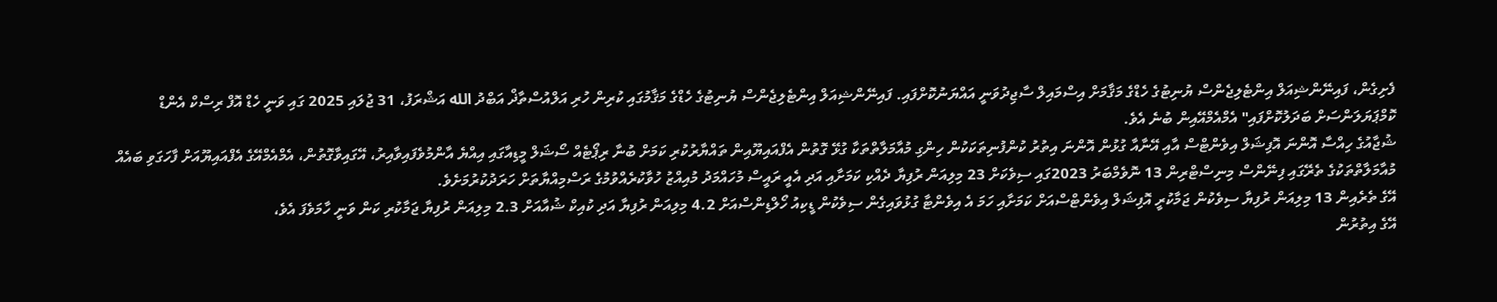ފެށިގެން، ފައިނޭންޝިއަލް އިންޓެލިޖެންސް ޔުނިޓުގެ ހެޑްގެ މަޤާމަށް އިސްމައިލް ސާޖިދުވަނީ އައްޔަނުކޮށްފައި. ފައިނޭންޝިއަލް އިންޓެލިޖެންސް ޔުނިޓުގެ ހެޑްގެ މަޤާމުގައި ކުރިން ހުރި އަލްއުސްތާޛް އަބްދު الله އަޝްރަފު، 31 ޖުލައި 2025 ގައި ވަނީ ހެޑް އޮފް ރިސްކް އެންޑް ކޮމްޕަޔަލަންސަށް ބަދަލުކޮށްފައި" އެމްއެމްއޭއިން ބުނެ އެވެ.
ޝުޖާއުގެ ހިއްސާ އޮންނަ އޮފިޝަލް އިވެންޓްސް އާއި އޭނާއާ ގުޅުން އޮންނަ އިތުރު ކުންފުނިތަކަކުން ހިންގި މުއާމަލާތްތަކާ ގުޅޭ ގޮތުން އެފްއައިޔޫއިން ތައްޔާރުކުރި ކަމަށް ބުނާ ރިޕޯޓެއް ސޯޝަލް މީޑިއާގައި އިއްޔެ އާންމުވެފައިވާއިރު، އޭގައިވާގޮތުން، އެމްއެމްއޭގެ އެފްއައިޔޫއަށް ފާހަގަވި ބައެއް މުއާމަލާތްތަކުގެ ތެރޭގައި ފިނޭންސް މިނިސްޓްރިން 13 ނޮވެމްބަރު 2023ގައި ސިވެކަށް 23 މިލިއަން ރުފިޔާ ދެއްކި ކަމަށާއި އަދި އެއީ ރައީސް މުހައްމަދު މުއިއްޒު ހުވާކުރެއްވުމުގެ ރަސްމިއްޔާތަށް ހަރަދުކުރުމަށެވެ.
އޭގެ ތެރެއިން 13 މިލިއަން ރުފިޔާ ސިވެކުން ޖަމާކުރީ އޮފިޝަލް އިވެންޓްސްއަށް ކަމަށާއި ހަމަ އެ އިވެންޓާ ގުޅުވައިގެން ސިވެކުން ޑީކިއު ހޯލްޑިންސްއަށް 4.2 މިލިއަން ރުފިޔާ އަދި ކުއިކް ޝުއާއަށް 2.3 މިލިއަން ރުފިޔާ ޖަމާކުރި ކަން ވަނީ ހާމަވެފަ އެވެ،
އޭގެ އިތުރުން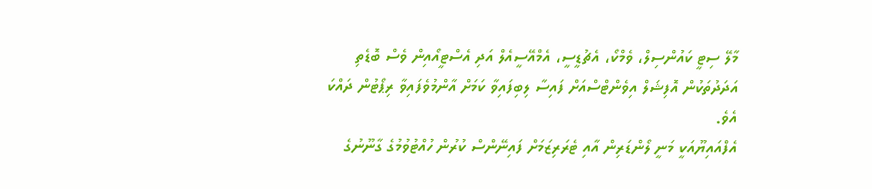މާލޭ ސިޓީ ކައުންސިލް، ވެމްކޯ، އެޗުޑީސީ، އެމްއޭސީއެލް އަދި އެސްޓީއޯއިން ވެސް ބޮޑެތި އަދަދުތަކުން އޮފިޝަލް އިވެންޓްސްއަށް ފައިސާ ލިބިފައިވާ ކަމަށް އާންމުވެފައިވާ ރިޕޯޓުން ދައްކަ އެވެ.
އެފްއައިޔޫއަކީ މަނީ ލޯންޑަރިން އާއި ޓެރަރިޒަމަށް ފައިނޭންސް ކުރުން ހުއްޓުވުމުގެ ގާނޫނުގެ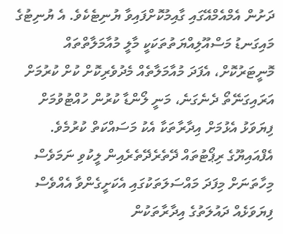ދަށުން އެމްއެމްއޭގައި ގާއިމުކޮށްފައިވާ ޔުނިޓެކެވެ. އެ ޔުނިޓުގެ މައިގަނޑު މަސްއޫލިއްޔަތުތަކަކީ މާލީ މުއާމަލާތްތައް މޮނީޓަރުކޮށް، އެފަދަ މުއާމަލާތެއް މެދުވެރިކޮށް ކުށް ކުރުމަށް އަރައިގަނޭތޯ ދެނެގަނެ، މަނީ ލޯންޑާ ކުރުން ހުއްޓުވުމަށް ފިޔަވަޅު އެޅުމަށް އިދާރާތަކާ އެކު މަސައްކަތް ކުރުމެވެ.
އެފްއައިޔޫގެ ރިޕޯޓުތައް ދޭތެރެދޭތެރެއިން ލީކުވި ނަމަވެސް މިހާތަނަށް މިފަދަ މައްސަލަތަކުގައި އެކަށީގެންވާ އެއްވެސް ފިޔަވަޅެއް ދައުލަތުގެ އިދާރާތަކުން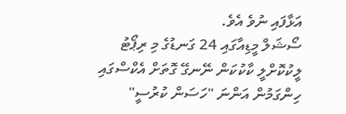އަޅާފައި ނުވެ އެވެ.
ސޯޝަލް މީޑިއާގައި 24 ގަނޑުގެ މި ރިޕޯޓު ލީކުކޮށްލީ ކާކުކަން ނޭނގޭ ގޮތަށް އެކްސްގައި ހިންގަމުން އަންނަ "ހަސަން ކުރުސީ"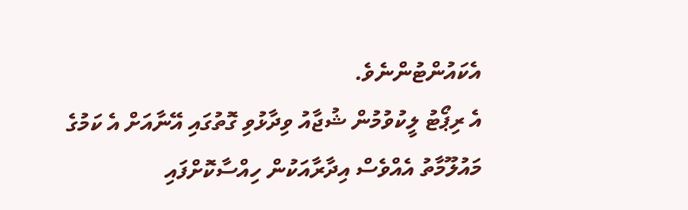އެކައުންޓުންނެވެ.
އެ ރިޕޯޓު ލީކުވުމުން ޝުޖާއު ވިދާޅުވި ގޮތުގައި އޭނާއަށް އެ ކަމުގެ މައުލޫމާތު އެއްވެސް އިދާރާއަކުން ހިއްސާކޮށްފައި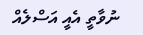ނުވާތީ އެއީ އަސްލެއް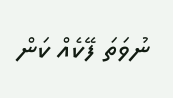ނުވަތަ ފޭކެއް ކަން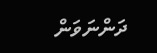ދަންނަވަން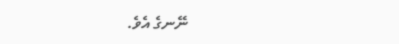ނޭނގެ އެވެ.